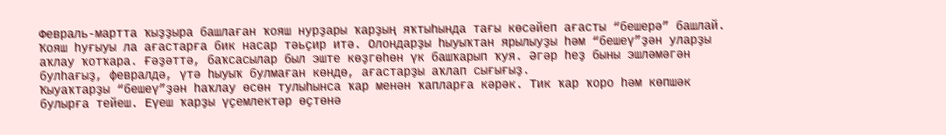Февраль-мартта ҡыҙҙыра башлаған ҡояш нурҙары ҡарҙың яҡтыһында тағы көсәйеп ағасты “бешерә” башлай. Ҡояш һуғыуы ла ағастарға бик насар тәьҫир итә. Олондарҙы һыуыҡтан ярылыуҙы һәм “бешеү”ҙән уларҙы аҡлау ҡотҡара. Ғәҙәттә, баҡсасылар был эште көҙгөһөн үк башҡарып ҡуя. Әгәр һеҙ быны эшләмәгән булһағыҙ, февралдә, үтә һыуыҡ булмаған көндө, ағастарҙы аҡлап сығығыҙ.
Ҡыуаҡтарҙы “бешеү”ҙән һаҡлау өсөн тулыһынса ҡар менән ҡапларға кәрәк. Тик ҡар ҡоро һәм көпшәк булырға тейеш. Еүеш ҡарҙы үҫемлектәр өҫтөнә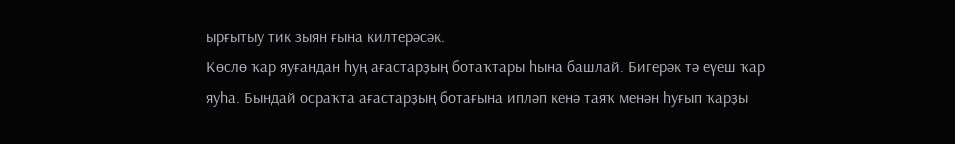ырғытыу тик зыян ғына килтерәсәк.
Көслө ҡар яуғандан һуң ағастарҙың ботаҡтары һына башлай. Бигерәк тә еүеш ҡар яуһа. Бындай осраҡта ағастарҙың ботағына ипләп кенә таяҡ менән һуғып ҡарҙы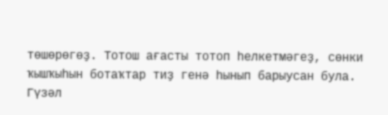төшөрөгөҙ. Тотош ағасты тотоп һелкетмәгеҙ, сөнки ҡышҡыһын ботаҡтар тиҙ генә һынып барыусан була.
Гүзәл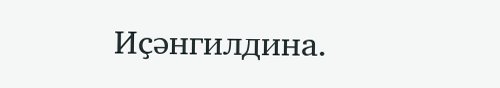Иҫәнгилдина.